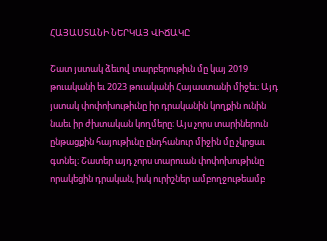ՀԱՅԱՍՏԱՆԻ ՆԵՐԿԱՅ ՎԻՃԱԿԸ

Շատ յստակ ձեւով տարբերութիւն մը կայ 2019 թուականի եւ 2023 թուականի Հայաստանի միջեւ։ Այդ յստակ փոփոխութիւնը իր դրականին կողքին ունին նաեւ իր ժխտական կողմերը։ Այս չորս տարիներուն ընթացքին հայութիւնը ընդհանուր միջին մը չկրցաւ գտնել։ Շատեր այդ չորս տարուան փոփոխութիւնը որակեցին դրական, իսկ ուրիշներ ամբողջութեամբ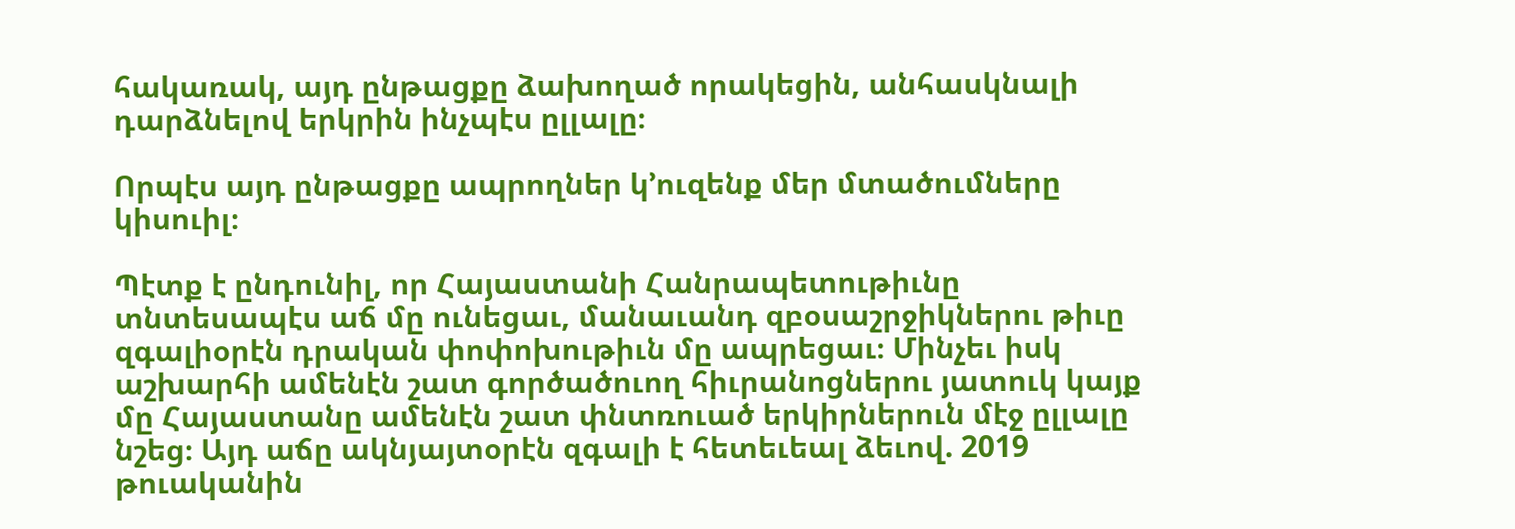հակառակ, այդ ընթացքը ձախողած որակեցին, անհասկնալի դարձնելով երկրին ինչպէս ըլլալը։

Որպէս այդ ընթացքը ապրողներ կ՚ուզենք մեր մտածումները կիսուիլ։

Պէտք է ընդունիլ, որ Հայաստանի Հանրապետութիւնը տնտեսապէս աճ մը ունեցաւ, մանաւանդ զբօսաշրջիկներու թիւը զգալիօրէն դրական փոփոխութիւն մը ապրեցաւ։ Մինչեւ իսկ աշխարհի ամենէն շատ գործածուող հիւրանոցներու յատուկ կայք մը Հայաստանը ամենէն շատ փնտռուած երկիրներուն մէջ ըլլալը նշեց։ Այդ աճը ակնյայտօրէն զգալի է հետեւեալ ձեւով. 2019 թուականին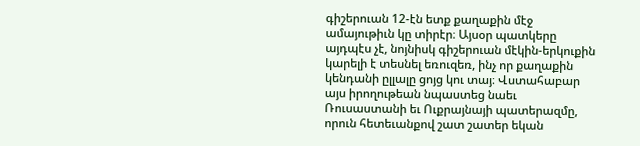գիշերուան 12-էն ետք քաղաքին մէջ ամայութիւն կը տիրէր։ Այսօր պատկերը այդպէս չէ, նոյնիսկ գիշերուան մէկին-երկուքին կարելի է տեսնել եռուզեռ, ինչ որ քաղաքին կենդանի ըլլալը ցոյց կու տայ։ Վստահաբար այս իրողութեան նպաստեց նաեւ Ռուսաստանի եւ Ուքրայնայի պատերազմը, որուն հետեւանքով շատ շատեր եկան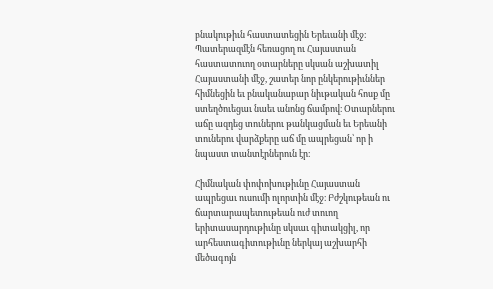բնակութիւն հաստատեցին Երեւանի մէջ։ Պատերազմէն հեռացող ու Հայաստան հաստատուող օտարները սկսան աշխատիլ Հայաստանի մէջ, շատեր նոր ընկերութիւններ հիմնեցին եւ բնականաբար նիւթական հոսք մը ստեղծուեցաւ նաեւ անոնց ճամբով։ Օտարներու աճը ազդեց տուներու թանկացման եւ Երեանի տուներու վարձքերը աճ մը ապրեցան՝ որ ի նպաստ տանտէրներուն էր։

Հիմնական փոփոխութիւնը Հայաստան ապրեցաւ ուսումի ոլորտին մէջ։ Բժշկութեան ու ճարտարապետութեան ուժ տուող երիտասարդութիւնը սկսաւ գիտակցիլ, որ արհեստագիտութիւնը ներկայ աշխարհի մեծագոյն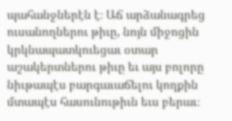պահանջներէն է։ Աճ արձանագրեց ուսանողներու թիւը, նոյն միջոցին կրկնապատկուեցաւ օտար աշակերտներու թիւը եւ այս բոլորը նիւթապէս բարգաւաճելու կողքին մտապէս հասունութիւն եւս բերաւ։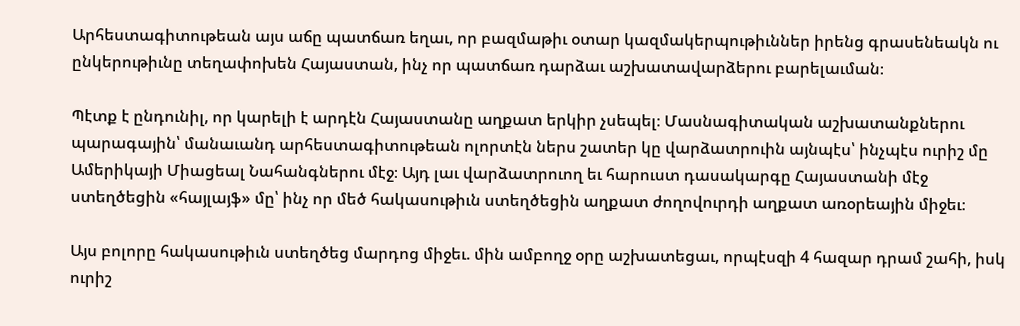Արհեստագիտութեան այս աճը պատճառ եղաւ, որ բազմաթիւ օտար կազմակերպութիւններ իրենց գրասենեակն ու ընկերութիւնը տեղափոխեն Հայաստան, ինչ որ պատճառ դարձաւ աշխատավարձերու բարելաւման։

Պէտք է ընդունիլ, որ կարելի է արդէն Հայաստանը աղքատ երկիր չսեպել։ Մասնագիտական աշխատանքներու պարագային՝ մանաւանդ արհեստագիտութեան ոլորտէն ներս շատեր կը վարձատրուին այնպէս՝ ինչպէս ուրիշ մը Ամերիկայի Միացեալ Նահանգներու մէջ։ Այդ լաւ վարձատրուող եւ հարուստ դասակարգը Հայաստանի մէջ ստեղծեցին «հայլայֆ» մը՝ ինչ որ մեծ հակասութիւն ստեղծեցին աղքատ ժողովուրդի աղքատ առօրեային միջեւ։

Այս բոլորը հակասութիւն ստեղծեց մարդոց միջեւ. մին ամբողջ օրը աշխատեցաւ, որպէսզի 4 հազար դրամ շահի, իսկ ուրիշ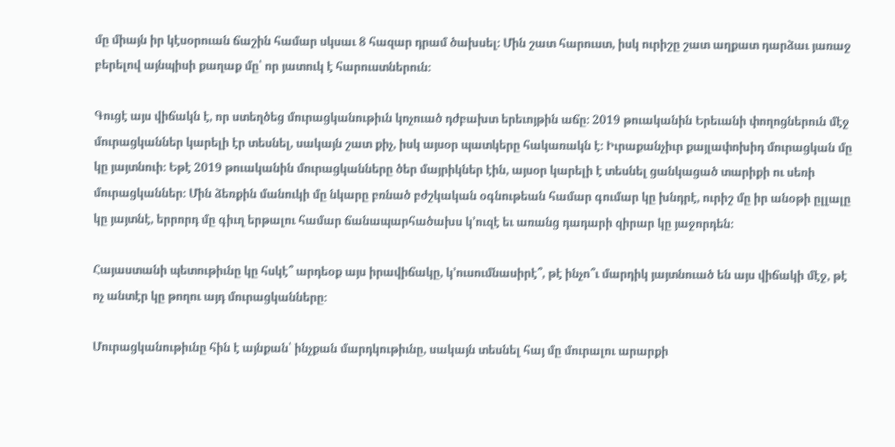մը միայն իր կէսօրուան ճաշին համար սկսաւ 8 հազար դրամ ծախսել։ Մին շատ հարուստ, իսկ ուրիշը շատ աղքատ դարձաւ յառաջ բերելով այնպիսի քաղաք մը՝ որ յատուկ է հարուստներուն։

Գուցէ այս վիճակն է, որ ստեղծեց մուրացկանութիւն կոչուած դժբախտ երեւոյթին աճը։ 2019 թուականին Երեւանի փողոցներուն մէջ մուրացկաններ կարելի էր տեսնել, սակայն շատ քիչ, իսկ այսօր պատկերը հակառակն է։ Իւրաքանչիւր քայլափոխիդ մուրացկան մը կը յայտնուի։ Եթէ 2019 թուականին մուրացկանները ծեր մայրիկներ էին, այսօր կարելի է տեսնել ցանկացած տարիքի ու սեռի մուրացկաններ։ Մին ձեռքին մանուկի մը նկարը բռնած բժշկական օգնութեան համար գումար կը խնդրէ, ուրիշ մը իր անօթի ըլլալը կը յայտնէ, երրորդ մը գիւղ երթալու համար ճանապարհածախս կ՚ուզէ եւ առանց դադարի զիրար կը յաջորդեն։

Հայաստանի պետութիւնը կը հսկէ՞ արդեօք այս իրավիճակը, կ՚ուսումնասիրէ՞, թէ ինչո՞ւ մարդիկ յայտնուած են այս վիճակի մէջ, թէ ոչ անտէր կը թողու այդ մուրացկանները։

Մուրացկանութիւնը հին է այնքան՝ ինչքան մարդկութիւնը, սակայն տեսնել հայ մը մուրալու արարքի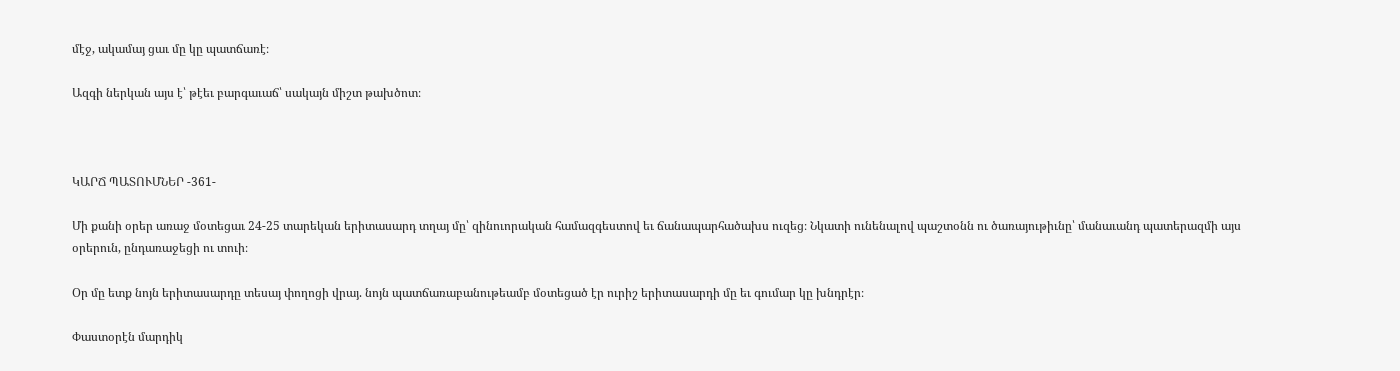մէջ, ակամայ ցաւ մը կը պատճառէ։

Ազգի ներկան այս է՝ թէեւ բարգաւաճ՝ սակայն միշտ թախծոտ։



ԿԱՐՃ ՊԱՏՈՒՄՆԵՐ -361-

Մի քանի օրեր առաջ մօտեցաւ 24-25 տարեկան երիտասարդ տղայ մը՝ զինուորական համազգեստով եւ ճանապարհածախս ուզեց։ Նկատի ունենալով պաշտօնն ու ծառայութիւնը՝ մանաւանդ պատերազմի այս օրերուն, ընդառաջեցի ու տուի։

Օր մը ետք նոյն երիտասարդը տեսայ փողոցի վրայ. նոյն պատճառաբանութեամբ մօտեցած էր ուրիշ երիտասարդի մը եւ գումար կը խնդրէր։

Փաստօրէն մարդիկ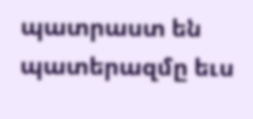պատրաստ են պատերազմը եւս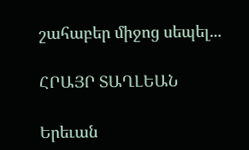շահաբեր միջոց սեպել...

ՀՐԱՅՐ ՏԱՂԼԵԱՆ

Երեւան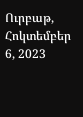Ուրբաթ, Հոկտեմբեր 6, 2023